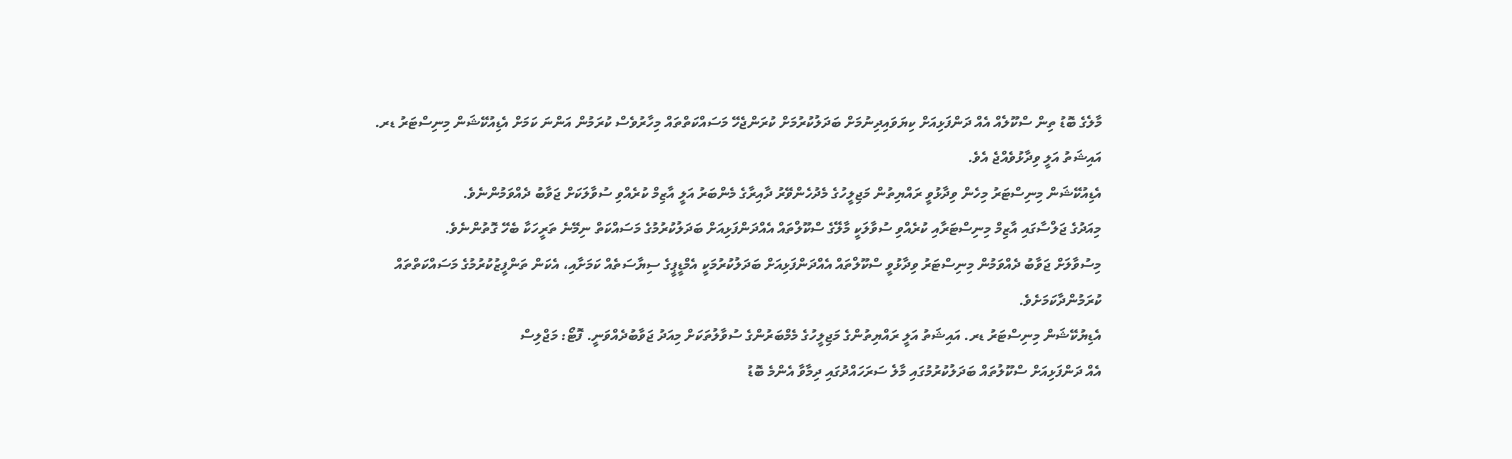މާލެގެ ބޮޑު ތިން ސްކޫލެއް އެއް ދަންފަޅިއަށް ކިޔަވައިދިނުމަށް ބަދަލުކުރުމަށް ކުރަންޖެހޭ މަސައްކަތްތައް މިހާރުވެސް ކުރަމުން އަންނަ ކަމަށް އެޑިއުކޭޝަން މިނިސްޓަރު ޑރ. އައިޝަތު އަލީ ވިދާޅުވެއްޖެ އެވެ.
އެޑިއުކޭޝަން މިނިސްޓަރު މިހެން ވިދާޅުވީ ރައްޔިތުން މަޖިލީހުގެ މެދުހެންވޭރު ދާއިރާގެ މެންބަރު އަލީ އާޒިމް ކުރެއްވި ސުވާލަކަށް ޖަވާބު ދެއްވަމުންނެވެ.
މިއަދުގެ ޖަލްސާގައި އާޒިމް މިނިސްޓަރާއި ކުރެއްވި ސުވާލަކީ މާލޭގެ ސްކޫލްތައް އެއްދަންފަޅިއަށް ބަދަލުކުރުމުގެ މަސައްކަތް ނިމޭނެ ތަރީހަކާ ބެހޭ ގޮތުންނެވެ.
މިސުވާލަށް ޖަވާބު ދެއްވަމުން މިނިސްޓަރު ވިދާޅުވީ ސްކޫލްތައް އެއްދަންފަޅިއަށް ބަދަލުކުރުމަކީ އެމްޑީޕީގެ ސިޔާސަތެއް ކަމަށާއި، އެކަން ތަންފީޒުކުރުމުގެ މަސައްކަތްތައް ކުރަމުންދާކަމަށެވެ.
އެޑިޔުކޭޝަން މިނިސްޓަރު ޑރ. އައިޝަތު އަލީ ރައްޔިތުންގެ މަޖިލީހުގެ މެމްބަރުންގެ ސުވާލުތަކަށް މިއަދު ޖަވާބުދެއްވަނީ. ފޮޓޯ: މަޖްލިސް
އެއް ދަންފަޅިއަށް ސްކޫލުތައް ބަދަލުކުރުމުގައި މާލެ ސަރަހައްދުގައި ދިމާވާ އެންމެ ބޮޑު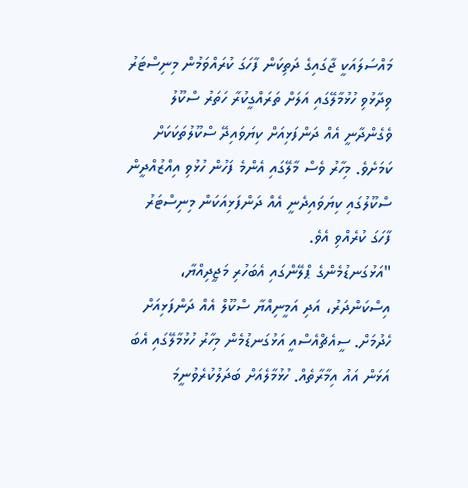މައްސަލައަކީ ޖާގައިގެ ދަތިކަން ފާހަގަ ކުރައްވަމުން މިނިސްޓަރު ވިދާޅުވި ހުޅުމާލޭގައި އަލަށް ތަރައްގީކުރާ ހަތަރު ސްކޫލު ވެގެންދާނީ އެއް ދަންފަޅިއަށް ކިޔަވައިދޭ ސްކޫލުތަކަކަށް ކަމަށެވެ. މިހާރު ވެސް މާލޭގައި އެންމެ ފަހުން ހުޅުވި އިއްޒުއްދީން ސްކޫލުގައި ކިޔަވައިދެނީ އެއް ދަންފަޅިއަކަން މިނިސްޓަރު ފާހަގަ ކުރެއްވި އެވެ.
"އަޅުގަނޑުމެންގެ ޕްލޭންގައި އެބަހުރި މަޖީދިއްޔާ، އިސްކަންދަރު، އަދި އަމީނިއްޔާ ސްކޫލް އެއް ދަންފަޅިއަށް ހެދުމަށް. ސީއެޗްއެސްއީ އަޅުގަނޑުމެން މިހާރު ހުޅުމާލޭގައި އެބަ އަޅަން އައު އިމާރާތެއް. ހުޅުމާލެއަށް ބަދަލުކުރެވުނީމަ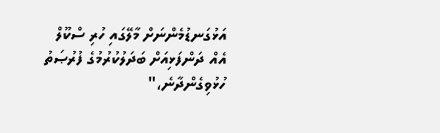އަޅުގަނޑުމެންނަށް މާލޭގައި ހުރި ސްކޫލް އެއް ދަންފަޅިއަށް ބަދަލުކުރުމުގެ ފުރުޞަތު ހުޅުވިގެންދާނެ،"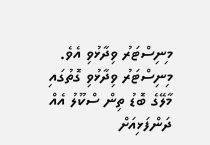މިނިސްޓަރު ވިދާޅުވި އެވެ.
މިނިސްޓަރު ވިދާޅުވި ގޮތުގައި މާލޭގެ ބޮޑު ތިން ސްކޫލު އެއް ދަންފަޅިއަށް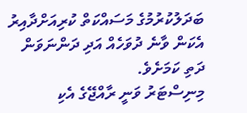ބަދަލުކުރުމުގެ މަސައްކަތް ކުރިއަށްދާއިރު އެކަން ވާނެ ދުވަހެއް އަދި ދަންނަވަން ދަތި ކަމަށެވެ.
މިނިސްޓަރު ވަނީ ރާއްޖޭގެ އެކި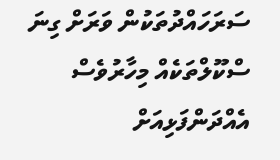ސަރަހައްދުތަކުން ވަރަށް ގިނަ ސްކޫލްތަކެއް މިހާރުވެސް އެއްދަންފަޅިއަށް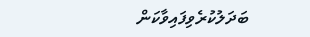ބަދަލުކުރެވިފައިވާކަން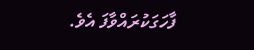ފާހަގަކުރައްވާފަ އެވެ.